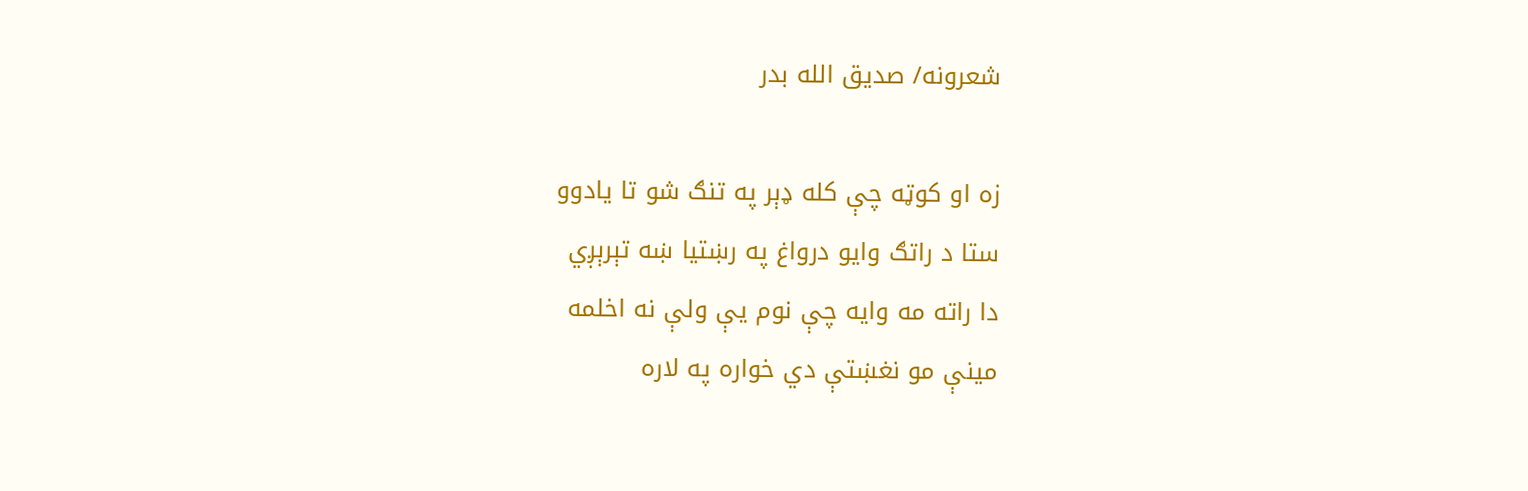شعرونه/ صدیق الله بدر

زه او کوټه چې کله ‌‌‌‌‌‌ډېر په تنګ شو تا یادوو
ستا د راتګ وایو درواغ په رښتیا ښه تېرېږي
دا راته مه وایه چې نوم یې ولې نه اخلمه
مینې مو نغښتې دي خواره په لاره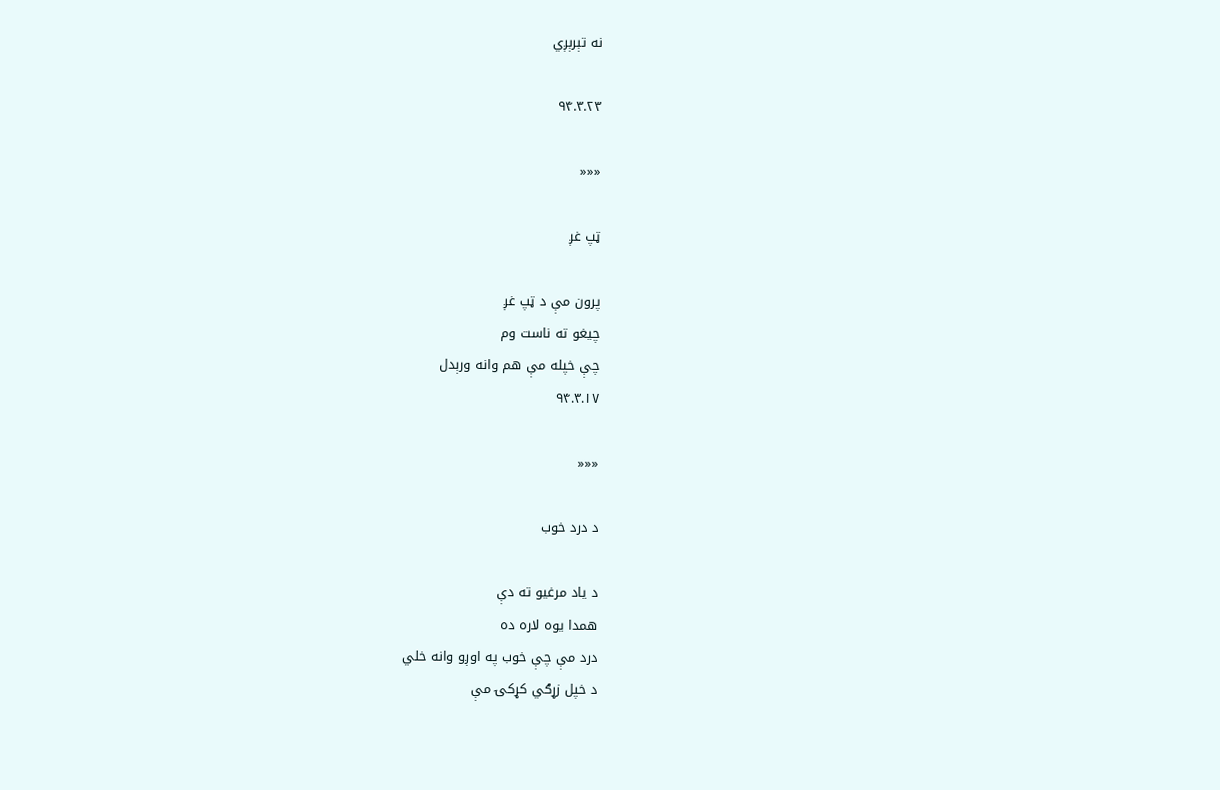نه تېرېږي

۹۴.۳.۲۳

«««

ټپ غږ

پرون مې د ټپ غږ
چيغو ته ناست وم
چې خپله مې هم وانه ورېدل
۹۴.۳.۱۷

«««

د درد خوب

د یاد مرغیو ته دې
همدا یوه لاره ده
درد مې چې خوب په اوږو وانه خلي
د خپل زړګي کړکۍ مې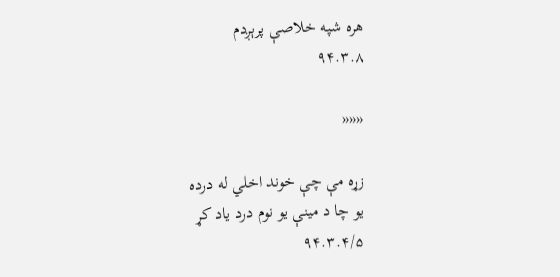هره شپه خلاصې پرېږدم
۹۴.۳.۸

«««

زړه مې چې خوند اخلي له درده
يو چا د مينې يو نوم درد ياد کړ
۹۴.۳.۴/۵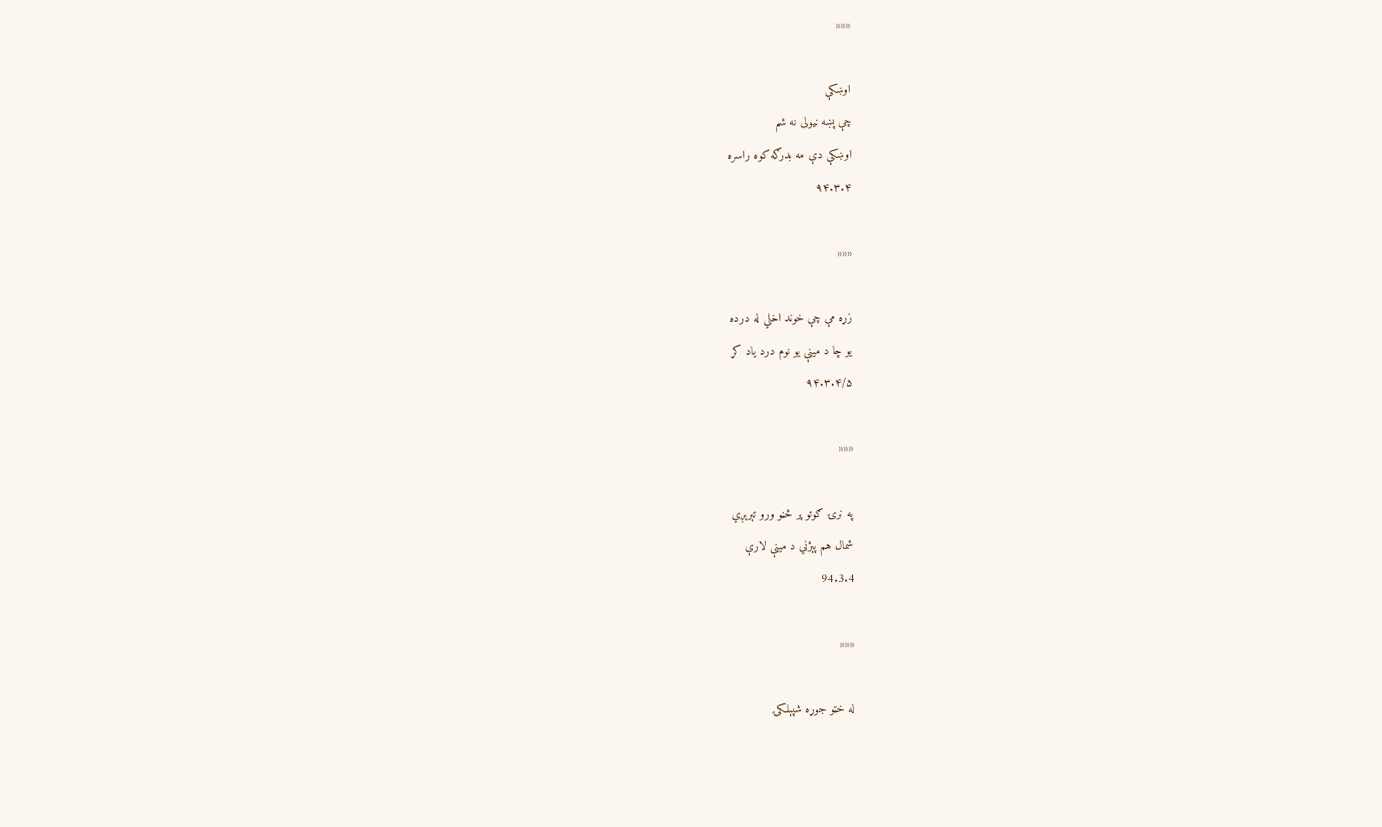«««

اوښکې
چې پښه نیولی نه شم
اوښکې دې مه بدرګه کوه راسره
۹۴.۳.۴

«««

زړه مې چې خوند اخلي له درده
يو چا د مينې يو نوم درد ياد کړ
۹۴.۳.۴/۵

«««

په نرۍ ګوتو پر څڼو ورو تېرېږي
شمال هم پېژني د مينې لارې
94.3.4

«««

له خټو جوړه شپېلکۍ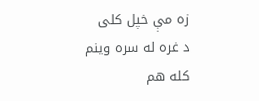زه مې خپل کلی
د غره له سره وينم
کله هم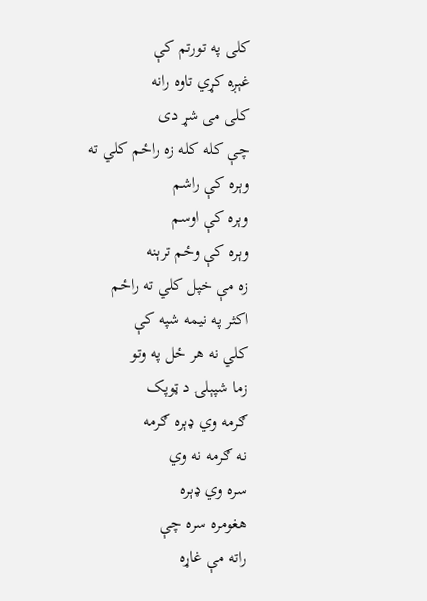کلی په تورتم کې
غېږه کړي تاوه رانه
کلی می شړ دی
چې کله کله زه راځم کلي ته
وېره کې راشم
وېره کې اوسم
وېره کې وځم ترېنه
زه مې خپل کلي ته راځم
اکثر په نيمه شپه کې
کلي نه هر ځل په وتو
زما شپېلۍ د ټوپک
ګرمه وي ډېره ګرمه
نه ګرمه نه وي
سره وي ډېره
هغومره سره چې
راته مې غاړه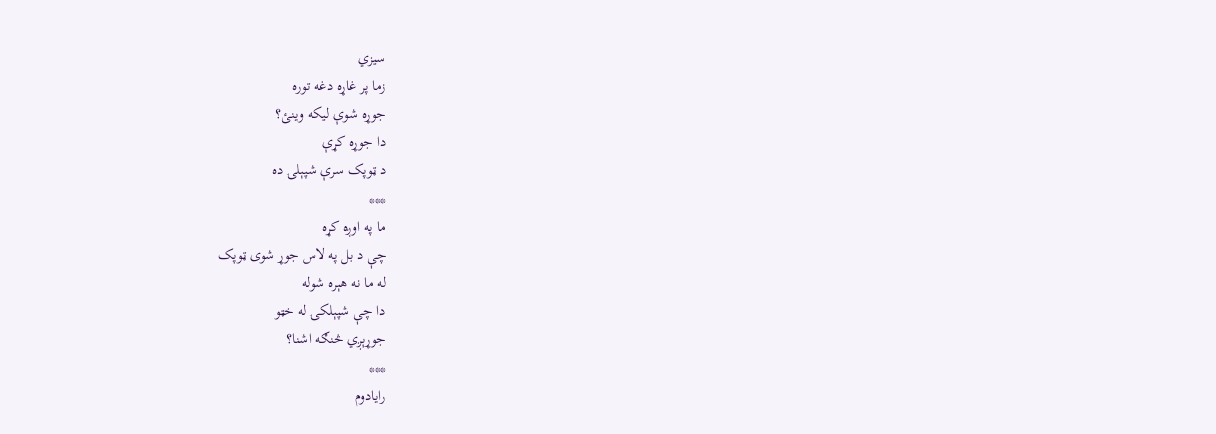سيزي
زما پر غاړه دغه توره
جوړه شوې ليکه وينئ؟
دا جوړه کړې
د ټوپک سرې شپېلۍ ده
***
ما په اوږه کړه
چې د بل په لاس جوړ شوی ټوپک
له ما نه هېره شوله
دا چې شپېلکۍ له خټو
جوړېږي څنګه اشنا؟
***
رايادوم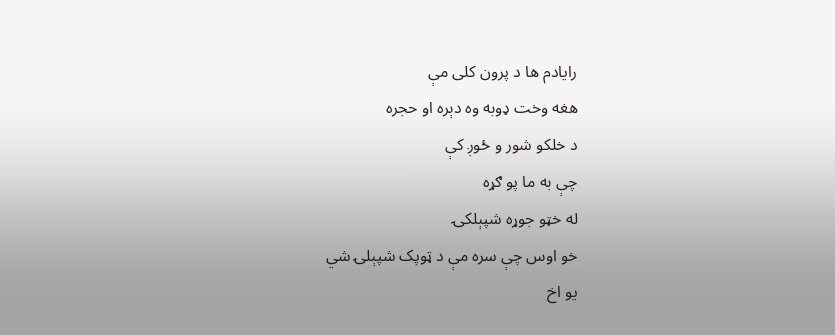رايادم ها د پرون کلی مې
هغه وخت ډوبه وه دېره او حجره
د خلکو شور و ځوږ کې
چې به ما پو ګړه
له خټو جوړه شپېلکۍ
خو اوس چې سره مې د ټوپک شپېلۍ شي
يو اخ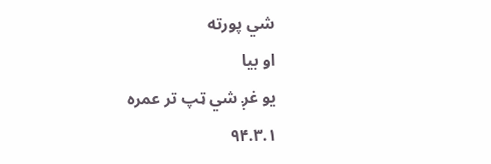شي پورته
او بيا
يو غږ شي ټپ تر عمره
۹۴.۳.۱